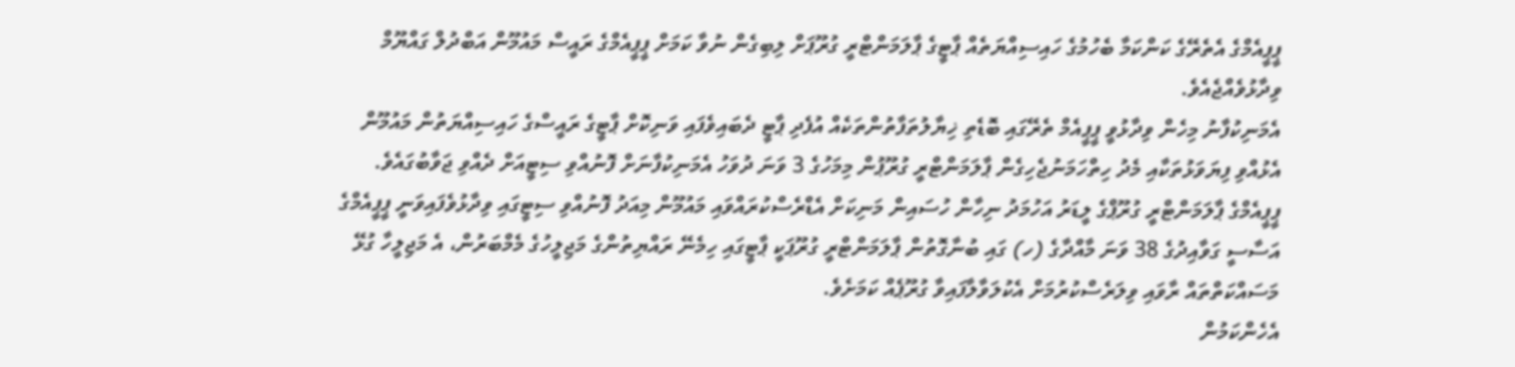ޕީޕީއެމްގެ އެތެރޭގެ ކަންކަމާ ބެހުމުގެ ހައިސިއްޔަތެއް ޕާޓީގެ ޕާލަމަންޓްރީ ގުރޫޕަށް ލިބިގެން ނުވާ ކަމަށް ޕީޕީއެމްގެ ރައީސް މައުމޫން އަބްދުލް ގައްޔޫމް ވިދާޅުވެއްޖެއެވެ.
އެމަނިކުފާނު މިހެން ވިދާޅުވީ ޕީޕީއެމް ތެރޭގައި ބޮޑެތި ޚިޔާލުތަފާތުންތަކެއް އުފެދި ޕާޓީ ދެބައިވެފައި ވަނިކޮށް ޕާޓީގެ ރައީސްގެ ހައިސިއްޔަތުން މައުމޫން އެޅުއްވި ފިޔަވަޅުތަކާއި މެދު ހިތްހަމަނުޖެހިގެން ޕާލަމަންޓްރީ ގުރޫޕުން މިމަހުގެ 3 ވަނަ ދުވަހު އެމަނިކުފާނަށް ފޮނުއްވި ސިޓީއަށް ދެއްވި ޖަވާބުގައެވެ.
ޕީޕީއެމްގެ ޕާލަމަންޓްރީ ގުރޫޕްގެ ލީޑަރު އަހުމަދު ނިހާން ހުސައިން މަނިކަށް އެޑްރެސްކުރައްވައި މައުމޫން މިއަދު ފޮނުއްވި ސިޓީގައި ވިދާޅުވެފައިވަނީ ޕީޕީއެމްގެ އަސާސީ ގަވާއިދުގެ 38 ވަނަ މާއްދާގެ (ހ) ގައި ބުނާގޮތުން ޕާލަމަންޓްރީ ގުރޫޕަކީ ޕާޓީގައި ހިމެނޭ ރައްޔިތުންގެ މަޖިލީހުގެ މެމްބަރުން، އެ މަޖިލީހާ ގުޅޭ މަސައްކަތްތައް ރާވައި ވިލަރެސްކުރުމަށް އެކުލަވާލާފައިވާ ގުރޫޕެއް ކަމަށެވެ.
އެހެންކަމުން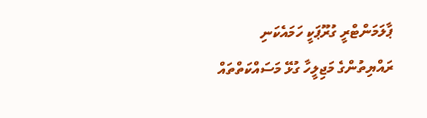ޕާލަމަންޓްރީ ގުރޫޕަކީ ހަމައެކަނި ރައްޔިތުންގެ މަޖިލީހާ ގުޅޭ މަސައްކަތްތައް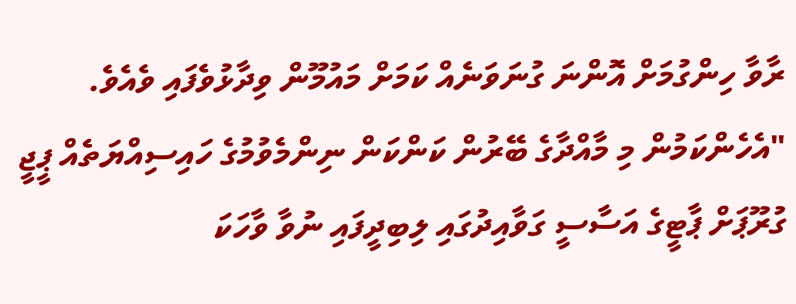ރާވާ ހިންގުމަށް އޮންނަ ގުނަވަނެއް ކަމަށް މައުމޫން ވިދާޅުވެފައި ވެއެވެ.
"އެހެންކަމުން މި މާއްދާގެ ބޭރުން ކަންކަން ނިންމެވުމުގެ ހައިސިއްޔަތެއް ޕީޖީ ގުރޫޕަށް ޕާޓީގެ އަސާސީ ގަވާއިދުގައި ލިބިދީފައި ނުވާ ވާހަކަ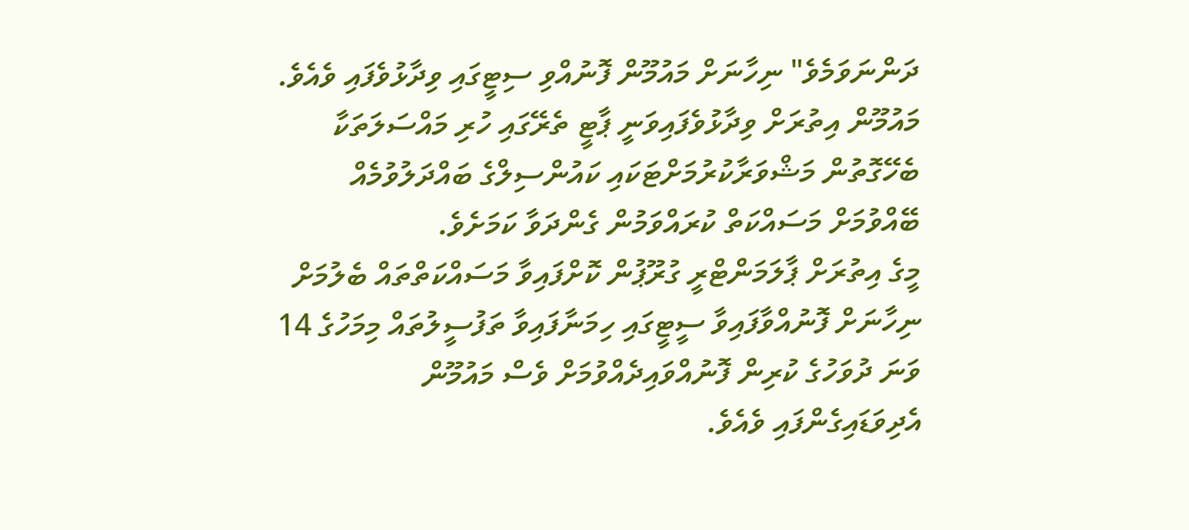ދަންނަވަމެވެ" ނިހާނަށް މައުމޫން ފޮނުއްވި ސިޓީގައި ވިދާޅުވެފައި ވެއެވެ.
މައުމޫން އިތުރަށް ވިދާޅުވެފައިވަނީ ޕާޓީ ތެރޭގައި ހުރި މައްސަލަތަކާ ބެހޭގޮތުން މަޝްވަރާކުރުމަށްޓަކައި ކައުންސިލްގެ ބައްދަލުވުމެއް ބޭއްވުމަށް މަސައްކަތް ކުރައްވަމުން ގެންދަވާ ކަމަށެވެ.
މީގެ އިތުރަށް ޕާލަމަންޓްރީ ގުރޫޕުން ކޮށްފައިވާ މަސައްކަތްތައް ބެލުމަށް ނިހާނަށް ފޮނުއްވާފައިވާ ސީޓީގައި ހިމަނާފައިވާ ތަފުސީލުތައް މިމަހުގެ 14 ވަނަ ދުވަހުގެ ކުރިން ފޮނުއްވައިދެއްވުމަށް ވެސް މައުމޫން އެދިވަޑައިގެންފައި ވެއެވެ.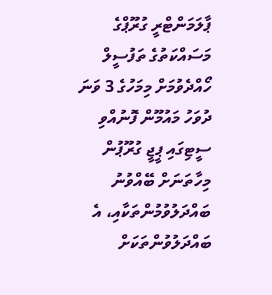ޕާލަމަންޓްރީ ގުރޫޕްގެ މަސައްކަތުގެ ތަފުސީލް ހޯއްދެވުމަށް މިމަހުގެ 3 ވަނަ ދުވަހު މައުމޫން ފޮނުއްވި ސީޓިގައި ޕީޖީ ގުރޫޕުން މިހާތަނަށް ބޭއްވުނު ބައްދަލުވުމުންތަކާއި، އެ ބައްދަލުވުންތަކަށް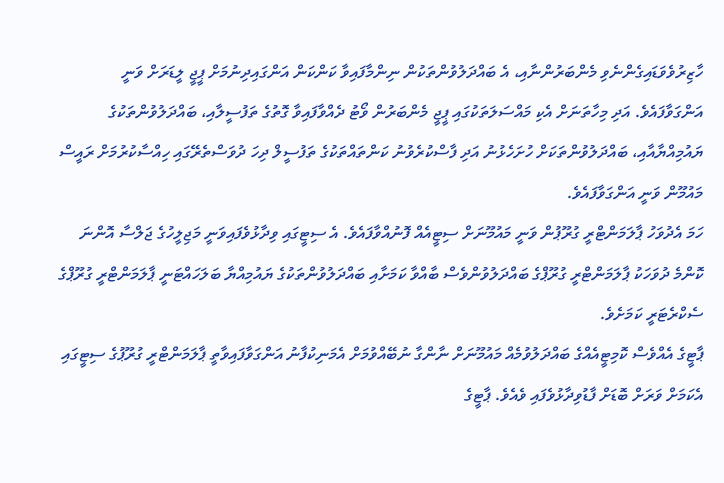ހާޒިރުވެވަޑައިގެންނެވި މެންބަރުންނާއި، އެ ބައްދަލުވުންތަކުން ނިންމާފައިވާ ކަންކަން އަންގައިދިނުމަށް ޕީޖީ ލީޑަރަށް ވަނީ އަންގަވާފައެވެ. އަދި މިހާތަނަށް އެކި މައްސަލަތަކުގައި ޕީޖީ މެންބަރުން ވޯޓު ދެއްވާފައިވާ ގޮތުގެ ތަފުސީލާއި، ބައްދަލުވުންތަކުގެ ޔައުމިއްޔާއާއި، ބައްދަލުވުންތަކަށް ހުށަހެޅުނު އަދި ފާސްކުރެވުނު ކަންތައްތަކުގެ ތަފުސީލް ދިހަ ދުވަސްތެރޭގައި ހިއްސާކުރުމަށް ރައީސް މައުމޫން ވަނީ އަންގަވާފައެވެ.
ހަމަ އެދުވަހު ޕާލަމަންޓްރީ ގުރޫޕުން ވަނީ މައުމޫނަށް ސިޓީއެއް ފޮނުއްވާފައެވެ. އެ ސިޓީގައި ވިދާޅުވެފައިވަނީ މަޖިލީހުގެ ޖަލްސާ އޮންނަ ކޮންމެ ދުވަހަކު ޕާލަމަންޓްރީ ގުރޫޕްގެ ބައްދަލުވުންވެސް ބާއްވާ ކަމަށާއި ބައްދަލުވުންތަކުގެ ޔައުމިއްޔާ ބަލަހައްޓަނީ ޕާލަމަންޓްރީ ގުރޫޕްގެ ސެކްރެޓަރީ ކަމަށެވެ.
ޕާޓީގެ އެއްވެސް ކޮމިޓީއެއްގެ ބައްދަލުވުމެއް މައުމޫނަށް ނާންގާ ނުބޭއްވުމަށް އެމަނިކުފާނު އަންގަވާފައިވާތީ ޕާލަމަންޓްރީ ގުރޫޕުގެ ސިޓީގައި އެކަމަށް ވަރަށް ބޮޑަށް ފާޑުވިދާޅުވެފައި ވެއެވެ. ޕާޓީގެ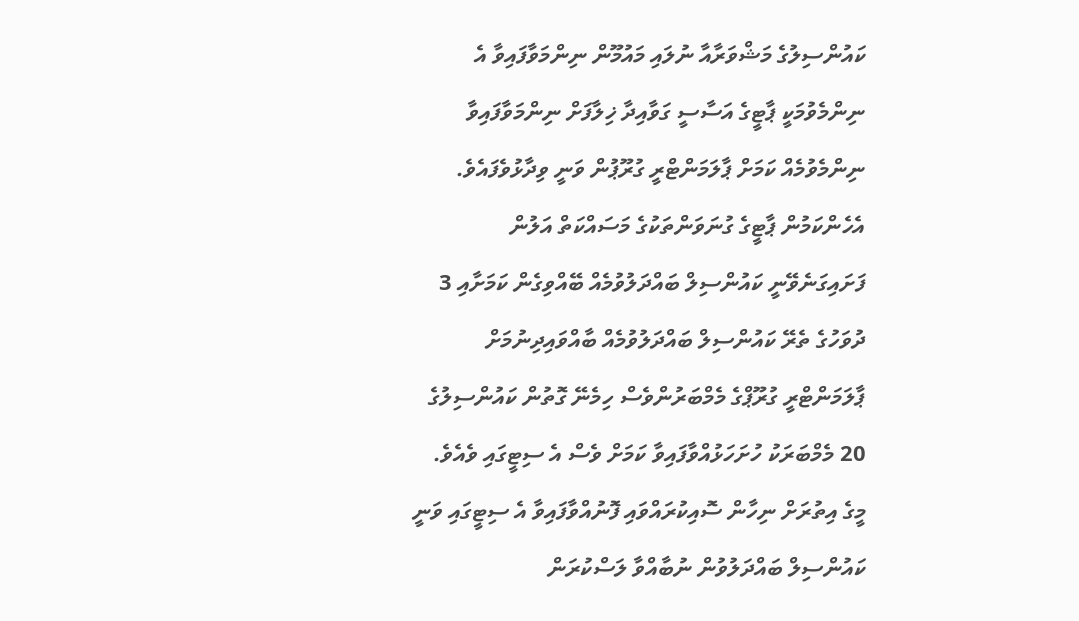ކައުންސިލުގެ މަޝްވަރާއާ ނުލައި މައުމޫން ނިންމަވާފައިވާ އެ ނިންމެވުމަކީ ޕާޓީގެ އަސާސީ ގަވާއިދާ ޚިލާފަށް ނިންމަވާފައިވާ ނިންމެވުމެއް ކަމަށް ޕާލަމަންޓްރީ ގުރޫޕުން ވަނީ ވިދާޅުވެފައެވެ. އެހެންކަމުން ޕާޓީގެ ގުނަވަންތަކުގެ މަސައްކަތް އަލުން ފަށައިގަނެވޭނީ ކައުންސިލް ބައްދަލުވުމެއް ބޭއްވިގެން ކަމަށާއި 3 ދުވަހުގެ ތެރޭ ކައުންސިލް ބައްދަލުވުމެއް ބާއްވައިދިނުމަށް ޕާލަމަންޓްރީ ގުރޫޕްގެ މެމްބަރުންވެސް ހިމެނޭ ގޮތުން ކައުންސިލުގެ 20 މެމްބަރަކު ހުށަހަޅުއްވާފައިވާ ކަމަށް ވެސް އެ ސިޓީގައި ވެއެވެ.
މީގެ އިތުރަށް ނިހާން ސޮއިކުރައްވައި ފޮނުއްވާފައިވާ އެ ސިޓީގައި ވަނީ ކައުންސިލް ބައްދަލުވުން ނުބާއްވާ ލަސްކުރަން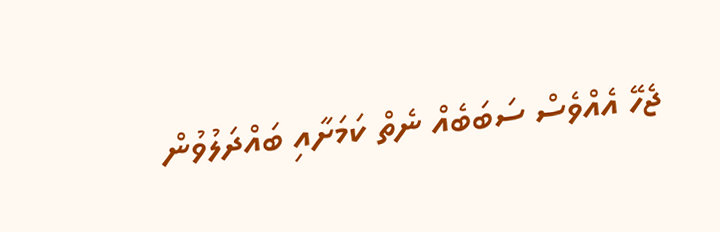ޖެހޭ އެއްވެސް ސަބަބެއް ނެތް ކަމަށާއި ބައްދަލުވުން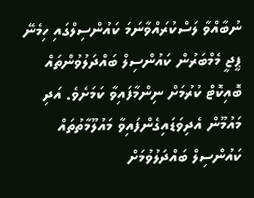ނުބާއްވާ ލަސްކުރައްވާނަމަ ކައުންސިލްގައި ހިމެނޭ ޕީޖީ މެމްބަރުން ކައުންސިލް ބައްދަލުވުންތައް ބޮއިކޮޓް ކުރުމަށް ނިންމާފައިވާ ކަމަށެވެ. އަދި މައުމޫން އެދިވަޑައިގެންފައިވާ މައުލޫމާތުތައް ކައުންސިލް ބައްދަލުވުމަށް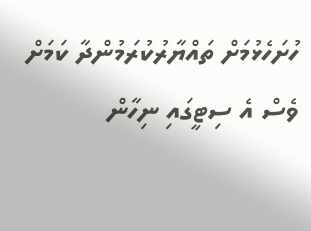ހުށަހެޅުމަށް ތައްޔާރުކުރަމުންދާ ކަމަށް ވެސް އެ ސިޓީގައި ނިހާން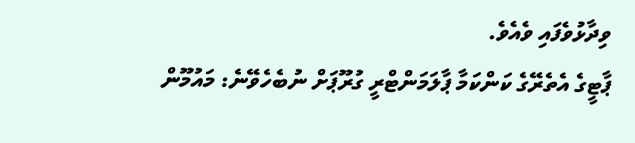ވިދާޅުވެފައި ވެއެވެ.
ޕާޓީގެ އެތެރޭގެ ކަންކަމާ ޕާލަމަންޓްރީ ގުރޫޕަށް ނުބެހެވޭނެ: މައުމޫން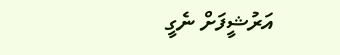އަރުޝީފަށް ނެގީ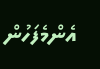އެންމެފަހުން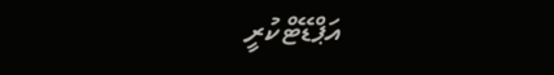އަޕްޑޭޓްކުރީ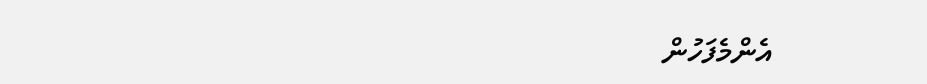އެންމެފަހުން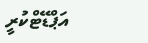އަޕްޑޭޓްކުރީ